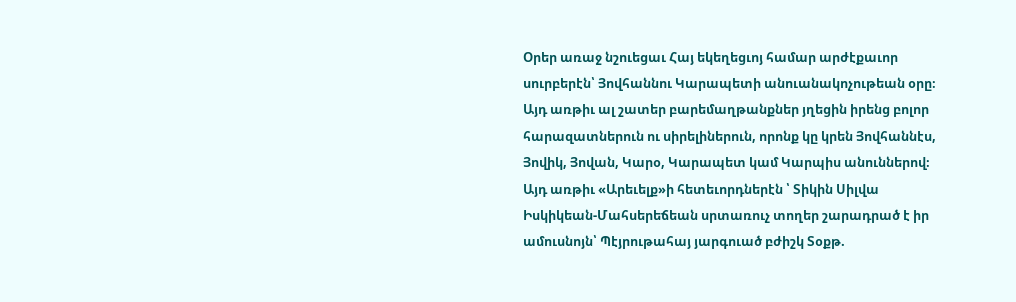Օրեր առաջ նշուեցաւ Հայ եկեղեցւոյ համար արժէքաւոր սուրբերէն՝ Յովհաննու Կարապետի անուանակոչութեան օրը։
Այդ առթիւ ալ շատեր բարեմաղթանքներ յղեցին իրենց բոլոր հարազատներուն ու սիրելիներուն, որոնք կը կրեն Յովհաննէս, Յովիկ, Յովան, Կարօ, Կարապետ կամ Կարպիս անուններով։
Այդ առթիւ «Արեւելք»ի հետեւորդներէն ՝ Տիկին Սիլվա Իսկիկեան-Մահսերեճեան սրտառուչ տողեր շարադրած է իր ամուսնոյն՝ Պէյրութահայ յարգուած բժիշկ Տօքթ.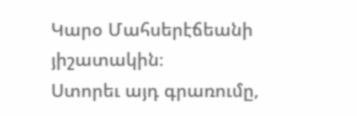Կարօ Մահսերէճեանի յիշատակին։
Ստորեւ այդ գրառումը,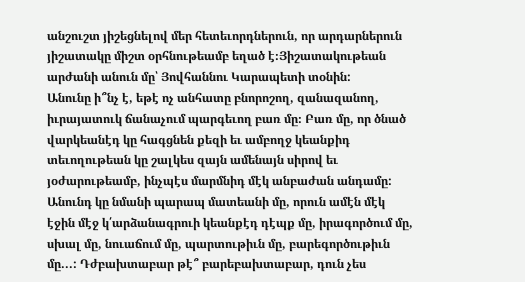անշուշտ յիշեցնելով մեր հետեւորդներուն, որ արդարներուն յիշատակը միշտ օրհնութեամբ եղած է։Յիշատակութեան արժանի անուն մը՝ Յովհաննու Կարապետի տօնին:
Անունը ի՞նչ է, եթէ ոչ անհատը բնորոշող, զանազանող, իւրայատուկ ճանաչում պարգեւող բառ մը։ Բառ մը, որ ծնած վարկեանէդ կը հագցնեն քեզի եւ ամբողջ կեանքիդ տեւողութեան կը շալկես զայն ամենայն սիրով եւ յօժարութեամբ, ինչպէս մարմնիդ մէկ անբաժան անդամը:
Անունդ կը նմանի պարապ մատեանի մը, որուն ամէն մէկ էջին մէջ կ՛արձանագրուի կեանքէդ դէպք մը, իրագործում մը, սխալ մը, նուաճում մը, պարտութիւն մը, բարեգործութիւն մը...: Դժբախտաբար թէ՞ բարեբախտաբար, դուն չես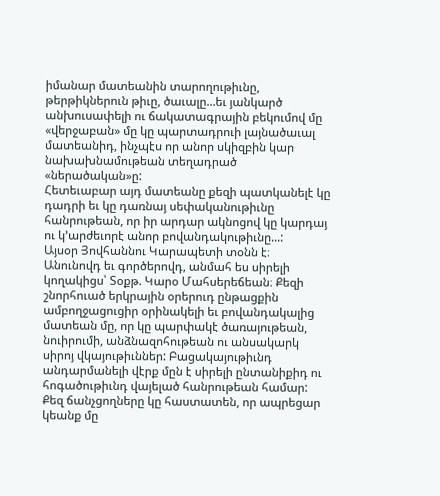իմանար մատեանին տարողութիւնը, թերթիկներուն թիւը, ծաւալը...եւ յանկարծ անխուսափելի ու ճակատագրային բեկումով մը «վերջաբան» մը կը պարտադրուի լայնածաւալ մատեանիդ, ինչպէս որ անոր սկիզբին կար նախախնամութեան տեղադրած «ներածական»ը:
Հետեւաբար այդ մատեանը քեզի պատկանելէ կը դադրի եւ կը դառնայ սեփականութիւնը հանրութեան, որ իր արդար ակնոցով կը կարդայ ու կ՚արժեւորէ անոր բովանդակութիւնը...:
Այսօր Յովհաննու Կարապետի տօնն է։
Անունովդ եւ գործերովդ, անմահ ես սիրելի կողակիցս՝ Տօքթ. Կարօ Մահսերեճեան։ Քեզի շնորհուած երկրային օրերուդ ընթացքին ամբողջացուցիր օրինակելի եւ բովանդակալից մատեան մը, որ կը պարփակէ ծառայութեան, նուիրումի, անձնազոհութեան ու անսակարկ սիրոյ վկայութիւններ: Բացակայութիւնդ անդարմանելի վէրք մըն է սիրելի ընտանիքիդ ու հոգածութիւնդ վայելած հանրութեան համար:
Քեզ ճանչցողները կը հաստատեն, որ ապրեցար կեանք մը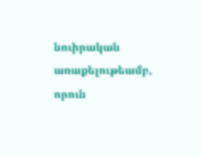նուիրական առաքելութեամբ, որուն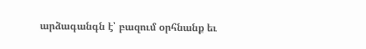արձագանգն է՝ բազում օրհնանք եւ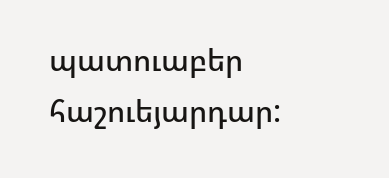պատուաբեր հաշուեյարդար: